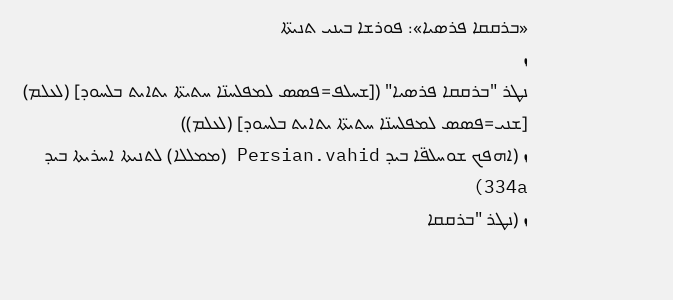«ܒܪܩܩܐ ܦܪܣܝܐ»: ܦܘܪܫܐ ܒܝܢܝ ܬܢܝܬ̈ܐ
ܙ
ܢܛܪ "ܒܪܩܩܐ ܦܪܣܝܐ" ([ܫܚܠܦ=ܦܣܣ ܠܡܦܠܚܢ̈ܐ ܚܬܝܬ̈ܐ ܝܬܐܝܬ ܒܠܚܘܕ] (ܠܥܠܡ) [ܫܢܝ=ܦܣܣ ܠܡܦܠܚܢ̈ܐ ܚܬܝܬ̈ܐ ܝܬܐܝܬ ܒܠܚܘܕ] (ܠܥܠܡ))
ܙ (ܐܗܦܟ ܫܘܚܠܦ̈ܐ ܒܝܕ Persian.vahid (ܡܡܠܠܐ) ܠܬܢܝܬܐ ܐܚܪܝܬܐ ܒܝܕ 334a)
ܙ (ܢܛܪ "ܒܪܩܩܐ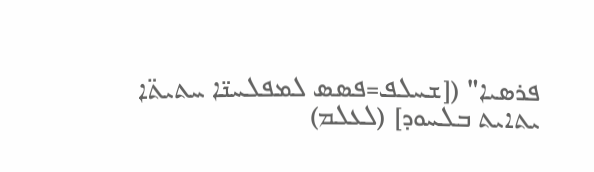ܦܪܣܝܐ" ([ܫܚܠܦ=ܦܣܣ ܠܡܦܠܚܢ̈ܐ ܚܬܝܬ̈ܐ ܝܬܐܝܬ ܒܠܚܘܕ] (ܠܥܠܡ)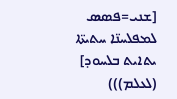[ܫܢܝ=ܦܣܣ ܠܡܦܠܚܢ̈ܐ ܚܬܝܬ̈ܐ ܝܬܐܝܬ ܒܠܚܘܕ] (ܠܥܠܡ)))